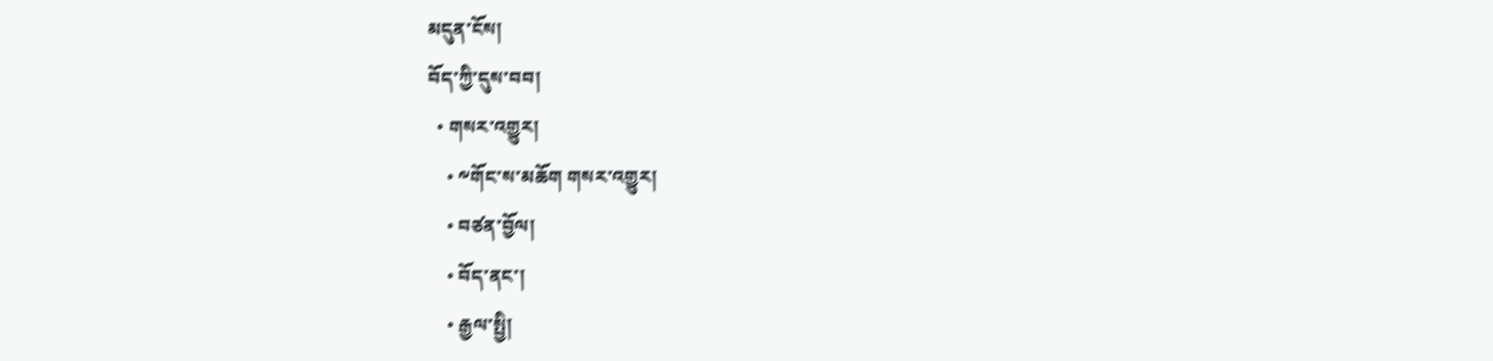མདུན་ངོས།
བོད་ཀྱི་དུས་བབ།
  • གསར་འགྱུར།
    • ༸གོང་ས་མཆོག གསར་འགྱུར།
    • བཙན་བྱོལ།
    • བོད་ནང་།
    • རྒྱལ་སྤྱི།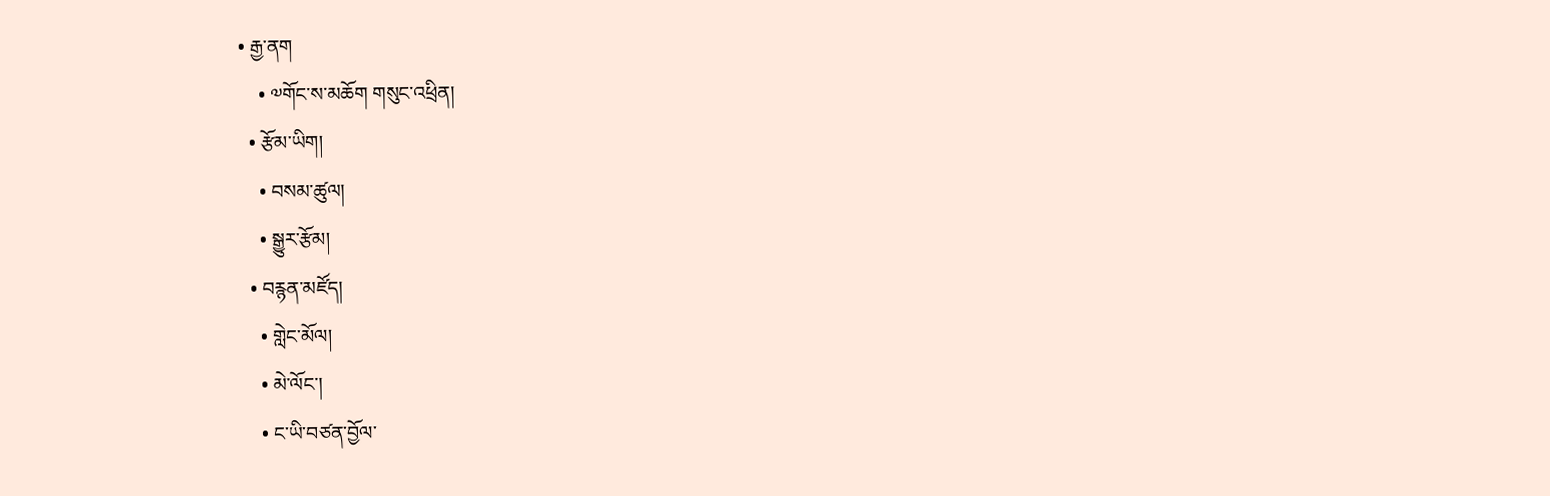• རྒྱ་ནག
    • ༧གོང་ས་མཆོག གསུང་འཕྲིན།
  • རྩོམ་ཡིག།
    • བསམ་ཚུལ།
    • སྒྱུར་རྩོམ།
  • བརྙན་མཛོད།
    • གླེང་མོལ།
    • མེ་ལོང་།
    • ང་ཡི་བཙན་བྱོལ་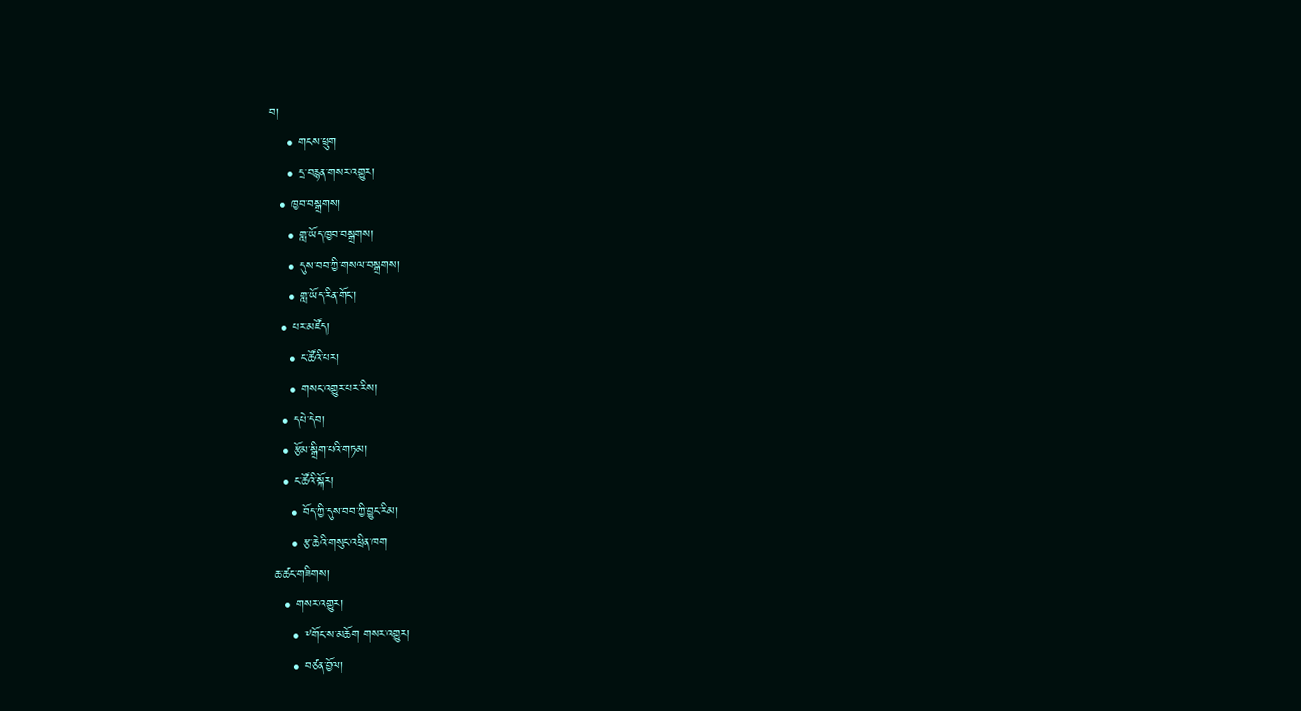བ།
    • གངས་ཕྲུག
    • དྲ་བརྙན་གསར་འགྱུར།
  • ཁྱབ་བསྒྲགས།
    • གླ་ཡོད་ཁྱབ་བསྒྲགས།
    • དུས་བབ་ཀྱི་གསལ་བསྒྲགས།
    • གླ་ཡོད་རིན་གོང་།
  • པར་མཛོད།
    • ང་ཚོའི་པར།
    • གསང་འགྱུར་པར་རིས།
  • དཔེ་དེབ།
  • རྩོམ་སྒྲིག་པའི་གཏམ།
  • ང་ཚོའི་སྐོར།
    • བོད་ཀྱི་དུས་བབ་ཀྱི་བྱུང་རིམ།
    • རྩ་ཆེའི་གསུང་འཕྲིན་ཁག
ཆ་ཚང་གཟིགས།
  • གསར་འགྱུར།
    • ༸གོང་ས་མཆོག གསར་འགྱུར།
    • བཙན་བྱོལ།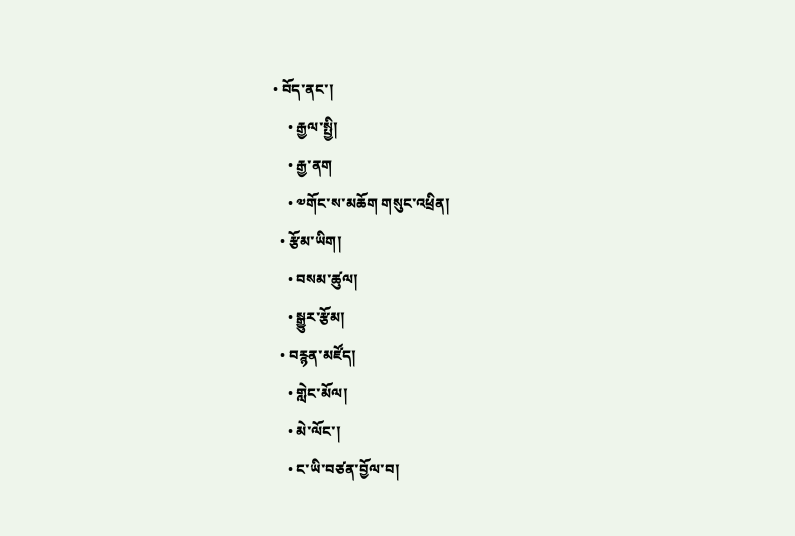• བོད་ནང་།
    • རྒྱལ་སྤྱི།
    • རྒྱ་ནག
    • ༧གོང་ས་མཆོག གསུང་འཕྲིན།
  • རྩོམ་ཡིག།
    • བསམ་ཚུལ།
    • སྒྱུར་རྩོམ།
  • བརྙན་མཛོད།
    • གླེང་མོལ།
    • མེ་ལོང་།
    • ང་ཡི་བཙན་བྱོལ་བ།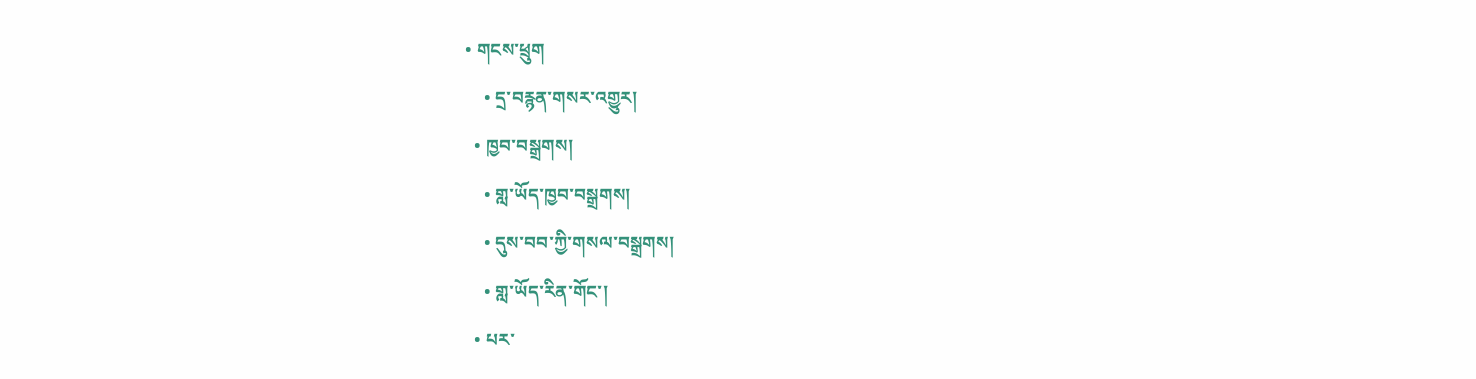• གངས་ཕྲུག
    • དྲ་བརྙན་གསར་འགྱུར།
  • ཁྱབ་བསྒྲགས།
    • གླ་ཡོད་ཁྱབ་བསྒྲགས།
    • དུས་བབ་ཀྱི་གསལ་བསྒྲགས།
    • གླ་ཡོད་རིན་གོང་།
  • པར་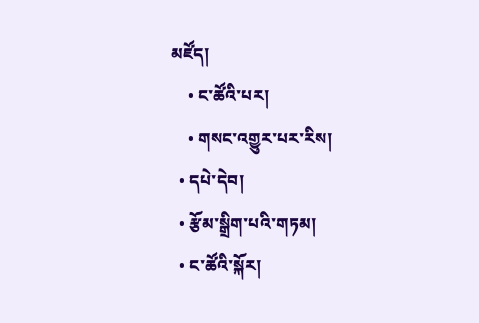མཛོད།
    • ང་ཚོའི་པར།
    • གསང་འགྱུར་པར་རིས།
  • དཔེ་དེབ།
  • རྩོམ་སྒྲིག་པའི་གཏམ།
  • ང་ཚོའི་སྐོར།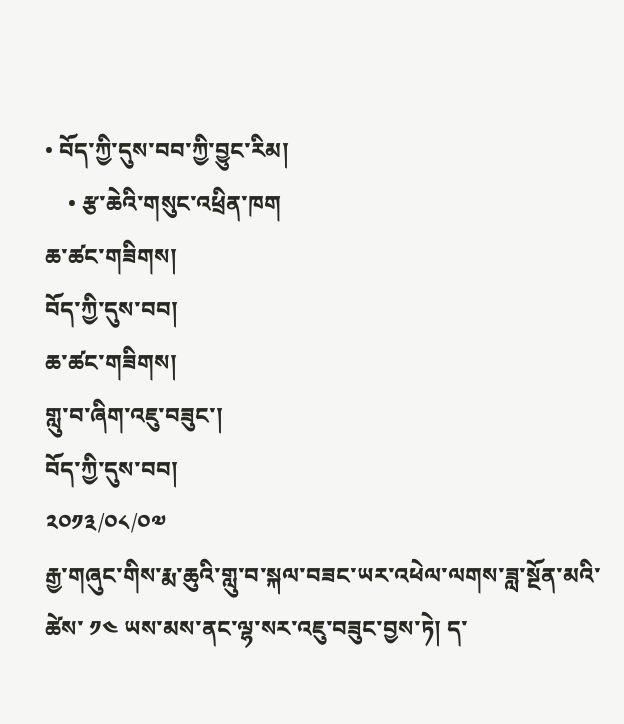• བོད་ཀྱི་དུས་བབ་ཀྱི་བྱུང་རིམ།
    • རྩ་ཆེའི་གསུང་འཕྲིན་ཁག
ཆ་ཚང་གཟིགས།
བོད་ཀྱི་དུས་བབ།
ཆ་ཚང་གཟིགས།
གླུ་བ་ཞིག་འཇུ་བཟུང་།
བོད་ཀྱི་དུས་བབ།
༢༠༡༣/༠༨/༠༧
རྒྱ་གཞུང་གིས་རྨ་ཆུའི་གླུ་བ་སྐལ་བཟང་ཡར་འཕེལ་ལགས་ཟླ་སྔོན་མའི་ཚེས་ ༡༤ ཡས་མས་ནང་ལྷ་སར་འཇུ་བཟུང་བྱས་ཏེ། ད་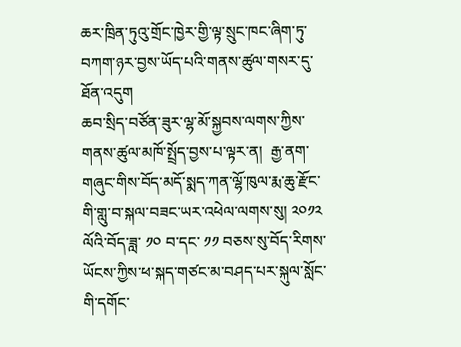ཆར་ཁྲིན་ཏུའུ་གྲོང་ཁྱེར་གྱི་ལྟ་སྲུང་ཁང་ཞིག་ཏུ་བཀག་ཉར་བྱས་ཡོད་པའི་གནས་ཚུལ་གསར་དུ་ཐོན་འདུག
ཆབ་སྲིད་བཙོན་ཟུར་ལྷ་མོ་སྐྱབས་ལགས་ཀྱིས་གནས་ཚུལ་མཁོ་སྤྲོད་བྱས་པ་ལྟར་ན།  རྒྱ་ནག་གཞུང་གིས་བོད་མདོ་སྨད་ཀན་ལྷོ་ཁུལ་རྨ་ཆུ་རྫོང་གི་གླུ་བ་སྐལ་བཟང་ཡར་འཕེལ་ལགས་སུ། ༢༠༡༢ ལོའི་བོད་ཟླ་ ༡༠ བ་དང་ ༡༡ བཅས་སུ་བོད་རིགས་ཡོངས་ཀྱིས་ཕ་སྐད་གཙང་མ་བཤད་པར་སྐུལ་སློང་གི་དགོང་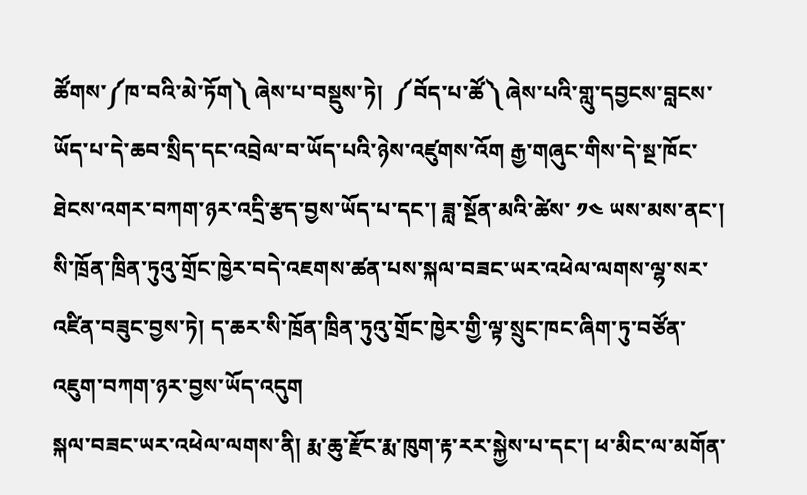ཚོགས་༼ཁ་བའི་མེ་ཏོག༽ ཞེས་པ་བསྡུས་ཏེ།  ༼བོད་པ་ཚོ༽ ཞེས་པའི་གླུ་དབྱངས་བླངས་ཡོད་པ་དེ་ཆབ་སྲིད་དང་འབྲེལ་བ་ཡོད་པའི་ཉེས་འཛུགས་འོག རྒྱ་གཞུང་གིས་དེ་སྔ་ཁོང་ཐེངས་འགར་བཀག་ཉར་འདྲི་རྩད་བྱས་ཡོད་པ་དང་། ཟླ་སྔོན་མའི་ཚེས་ ༡༤ ཡས་མས་ནང་། སི་ཁྲོན་ཁྲིན་ཏུའུ་གྲོང་ཁྱེར་བདེ་འཇགས་ཚན་པས་སྐལ་བཟང་ཡར་འཕེལ་ལགས་ལྷ་སར་འཛིན་བཟུང་བྱས་ཏེ། ད་ཆར་སི་ཁྲོན་ཁྲིན་ཏུའུ་གྲོང་ཁྱེར་གྱི་ལྟ་སྲུང་ཁང་ཞིག་ཏུ་བཙོན་འཇུག་བཀག་ཉར་བྱས་ཡོད་འདུག
སྐལ་བཟང་ཡར་འཕེལ་ལགས་ནི། རྨ་ཆུ་རྫོང་རྨ་ཁུག་རྟ་རར་སྐྱེས་པ་དང་། ཕ་མིང་ལ་མགོན་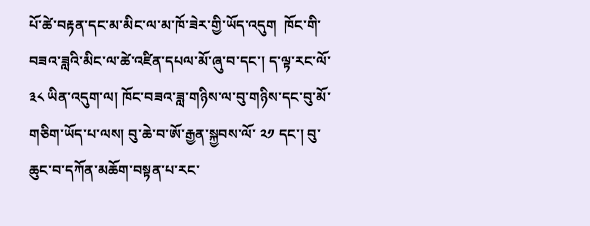པོ་ཚེ་བརྟན་དང་མ་མིང་ལ་མ་ཁོ་ཟེར་གྱི་ཡོད་འདུག  ཁོང་གི་བཟའ་ཟླའི་མིང་ལ་ཚེ་འཛིན་དཔལ་མོ་ཞུ་བ་དང་། ད་ལྟ་རང་ལོ་ ༣༨ ཡིན་འདུག་ལ། ཁོང་བཟའ་ཟླ་གཉིས་ལ་བུ་གཉིས་དང་བུ་མོ་གཅིག་ཡོད་པ་ལས། བུ་ཆེ་བ་ཨོ་རྒྱན་སྐྱབས་ལོ་ ༢༡ དང་། བུ་ཆུང་བ་དཀོན་མཆོག་བསྟན་པ་རང་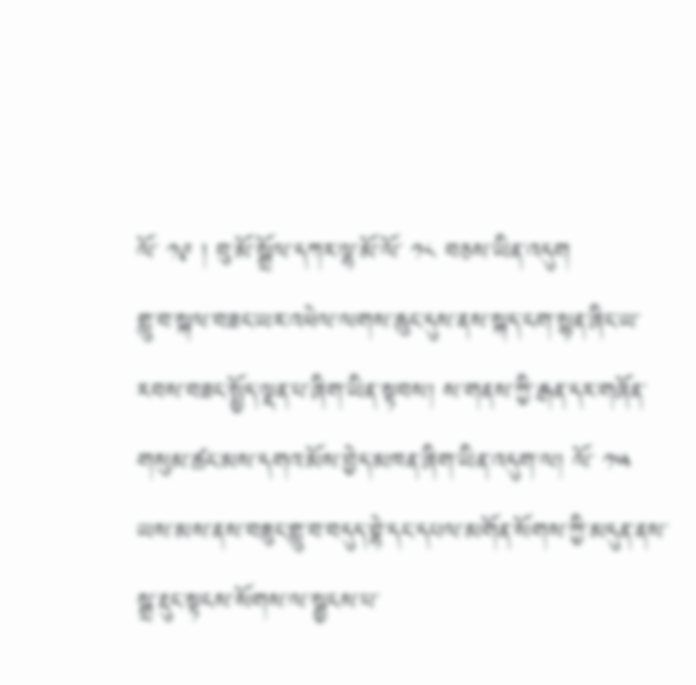ལོ་ ༡༩ ། བུ་མོ་སྒྲོལ་དཀར་ལྷ་མོ་ལོ་ ༡༨ བཅས་ཡིན་འདུག
གླུ་བ་སྐལ་བཟང་ཡར་འཕེལ་ལགས་ཆུང་དུས་ནས་སྐད་ངག་སྙན་ཞིང་ཡ་རབས་བཟང་སྤྱོད་ལྡན་པ་ཞིག་ཡིན་སྟབས། ས་གནས་ཀྱི་རྒན་དར་གཞོན་གསུམ་ཚང་མས་དགའ་མོས་བྱེད་མཁན་ཞིག་ཡིན་འདུག་ལ། ལོ་ ༡༥ ཡས་མས་ནས་བཟུང་གླུ་བ་བདུད་བྷེ་དང་དཔལ་མགོན་སོགས་ཀྱི་མདུན་ནས་སྒྲ་རྡུང་སྟངས་སོགས་ལ་སྦྱངས་པ་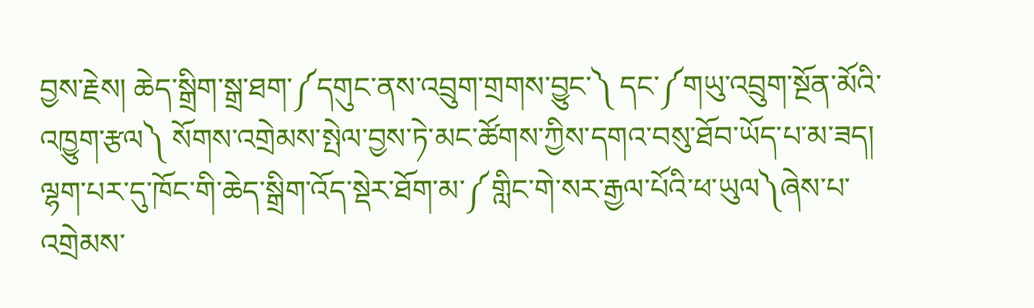བྱས་རྗེས། ཆེད་སྒྲིག་སྒྲ་ཐག་༼དགུང་ནས་འབྲུག་གྲགས་བྱུང་༽ དང་༼གཡུ་འབྲུག་སྔོན་མོའི་འཁྱུག་རྩལ༽ སོགས་འགྲེམས་སྤེལ་བྱས་ཏེ་མང་ཚོགས་ཀྱིས་དགའ་བསུ་ཐོབ་ཡོད་པ་མ་ཟད། ལྷག་པར་དུ་ཁོང་གི་ཆེད་སྒྲིག་འོད་སྡེར་ཐོག་མ་༼གླིང་གེ་སར་རྒྱལ་པོའི་ཕ་ཡུལ༽ཞེས་པ་འགྲེམས་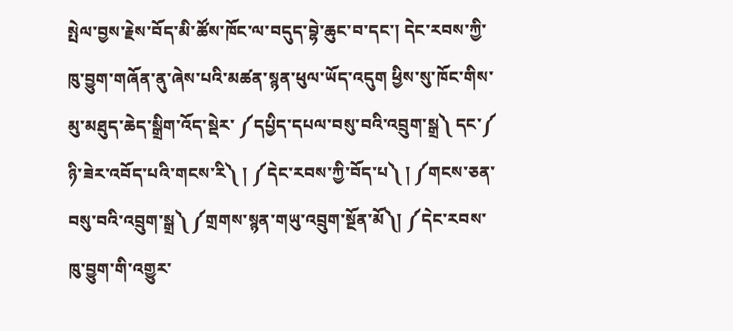སྤེལ་བྱས་རྗེས་བོད་མི་ཚོས་ཁོང་ལ་བདུད་བྷེ་ཆུང་བ་དང་། དེང་རབས་ཀྱི་ཁུ་བྱུག་གཞོན་ནུ་ཞེས་པའི་མཚན་སྙན་ཕུལ་ཡོད་འདུག ཕྱིས་སུ་ཁོང་གིས་མུ་མཐུད་ཆེད་སྒྲིག་འོད་སྡེར་ ༼དཔྱིད་དཔལ་བསུ་བའི་འབྲུག་སྒྲ༽ དང་༼ ཉི་ཟེར་འབོད་པའི་གངས་རི༽ ། ༼དེང་རབས་ཀྱི་བོད་པ༽ ། ༼གངས་ཅན་བསུ་བའི་འབྲུག་སྒྲ༽ ༼གྲགས་སྙན་གཡུ་འབྲུག་སྔོན་མོ༽། ༼དེང་རབས་ཁུ་བྱུག་གི་འགྱུར་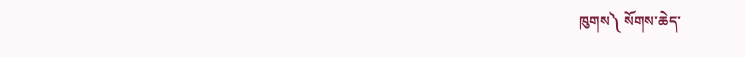ཁུགས༽ སོགས་ཆེད་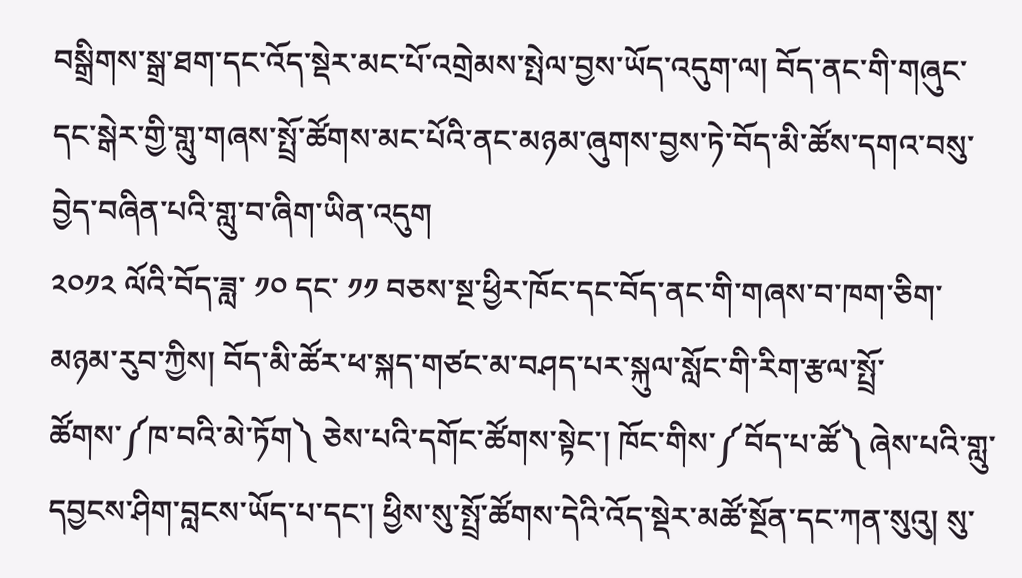བསྒྲིགས་སྒྲ་ཐག་དང་འོད་སྡེར་མང་པོ་འགྲེམས་སྤེལ་བྱས་ཡོད་འདུག་ལ། བོད་ནང་གི་གཞུང་དང་སྒེར་གྱི་གླུ་གཞས་སྤྲོ་ཚོགས་མང་པོའི་ནང་མཉམ་ཞུགས་བྱས་ཏེ་བོད་མི་ཚོས་དགའ་བསུ་བྱེད་བཞིན་པའི་གླུ་བ་ཞིག་ཡིན་འདུག
༢༠༡༢ ལོའི་བོད་ཟླ་ ༡༠ དང་ ༡༡ བཅས་སྔ་ཕྱིར་ཁོང་དང་བོད་ནང་གི་གཞས་བ་ཁག་ཅིག་མཉམ་རུབ་ཀྱིས། བོད་མི་ཚོར་ཕ་སྐད་གཙང་མ་བཤད་པར་སྐུལ་སློང་གི་རིག་རྩལ་སྤྲོ་ཚོགས་༼ཁ་བའི་མེ་ཏོག༽ ཅེས་པའི་དགོང་ཚོགས་སྟེང་། ཁོང་གིས་༼བོད་པ་ཚོ༽ ཞེས་པའི་གླུ་དབྱངས་ཤིག་བླངས་ཡོད་པ་དང་། ཕྱིས་སུ་སྤྲོ་ཚོགས་དེའི་འོད་སྡེར་མཚོ་སྔོན་དང་ཀན་སུའུ། སུ་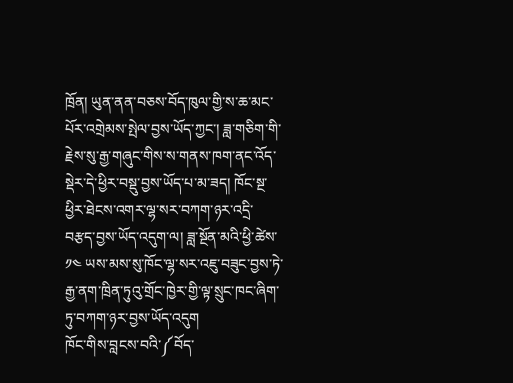ཁྲོན། ཡུན་ནན་བཅས་བོད་ཁུལ་གྱི་ས་ཆ་མང་པོར་འགྲེམས་སྤེལ་བྱས་ཡོད་ཀྱང་། ཟླ་གཅིག་གི་རྗེས་སུ་རྒྱ་གཞུང་གིས་ས་གནས་ཁག་ནང་འོད་སྡེར་དེ་ཕྱིར་བསྡུ་བྱས་ཡོད་པ་མ་ཟད། ཁོང་སྔ་ཕྱིར་ཐེངས་འགར་ལྷ་སར་བཀག་ཉར་འདྲི་བརྩད་བྱས་ཡོད་འདུག་ལ། ཟླ་སྔོན་མའི་ཕྱི་ཚེས་ ༡༤ ཡས་མས་སུ་ཁོང་ལྷ་སར་འཇུ་བཟུང་བྱས་ཏེ་རྒྱ་ནག་ཁྲིན་ཏུའུ་གྲོང་ཁྱེར་གྱི་ལྟ་སྲུང་ཁང་ཞིག་ཏུ་བཀག་ཉར་བྱས་ཡོད་འདུག
ཁོང་གིས་བླངས་བའི་༼བོད་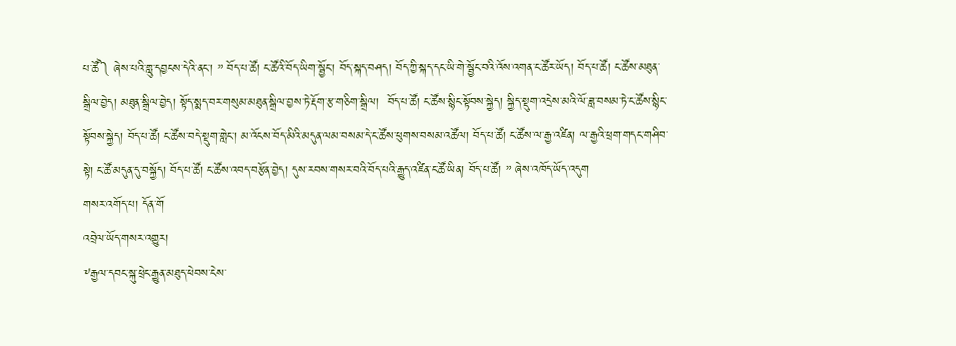པ་ཚོ༽ ཞེས་པའི་གླུ་དབྱངས་དེའི་ནང་། ” བོད་པ་ཚོ། ང་ཚོའི་བོད་ཡིག་སྦྱོང་། བོད་སྐད་བཤད། བོད་ཀྱི་སྐད་དང་ཡི་གེ་སྦྱོང་བའི་འོས་འགན་ང་ཚོར་ཡོད། བོད་པ་ཚོ། ང་ཚོས་མཐུན་སྒྲིལ་བྱེད། མཐུན་སྒྲིལ་བྱེད། སྟོད་སྨད་བར་གསུམ་མཐུན་སྒྲིལ་བྱས་ཏེ་རྡོག་རྩ་གཅིག་སྒྲིལ།  བོད་པ་ཚོ། ང་ཚོས་སྙིང་སྟོབས་སྐྱེད། སྐྱིད་སྡུག་འདྲེས་མའི་ལོ་ཟླ་བསམ་ཏེ་ང་ཚོས་སྙིང་སྟོབས་སྐྱེད། བོད་པ་ཚོ། ང་ཚོས་བདེ་སྡུག་གླེང་། མ་འོངས་བོད་མིའི་མདུན་ལམ་བསམ་དེ་ང་ཚོས་ཕུགས་བསམ་འཚོལ། བོད་པ་ཚོ། ང་ཚོས་ལ་རྒྱ་འཛིན། ལ་རྒྱའི་ཕྲག་གདང་གཤིབ་སྟེ། ང་ཚོ་མདུན་དུ་བསྐྱོད། བོད་པ་ཚོ། ང་ཚོས་འབད་བརྩོན་བྱེད། དུས་རབས་གསར་བའི་བོད་པའི་རྒྱུད་འཛིན་ང་ཚོ་ཡིན། བོད་པ་ཚོ། ” ཞེས་འཁོད་ཡོད་འདུག
གསར་འགོད་པ། དོན་གོ
འབྲེལ་ཡོད་གསར་འགྱུར།
༸རྒྱལ་དབང་སྐུ་ཕྲེང་རྒྱུན་མཐུད་ཕེབས་ངེས་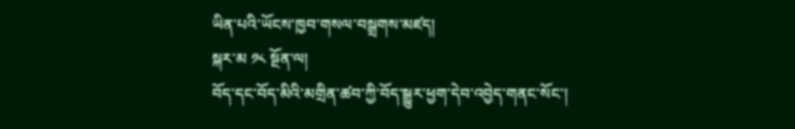ཡིན་པའི་ཡོངས་ཁྱབ་གསལ་བསྒྲགས་མཛད།
སྐར་མ ༡༨ སྔོན་ལ།
བོད་དང་བོད་མིའི་མགྲིན་ཚབ་ཀྱི་བོད་སྒྱུར་ཕྱག་དེབ་འབྱེད་གནང་སོང་།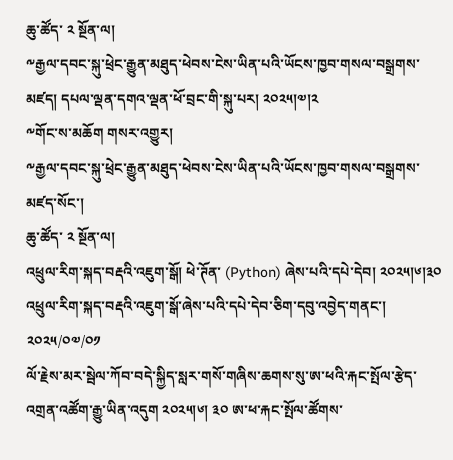ཆུ་ཚོད་ ༢ སྔོན་ལ།
༸རྒྱལ་དབང་སྐུ་ཕྲེང་རྒྱུན་མཐུད་ཕེབས་ངེས་ཡིན་པའི་ཡོངས་ཁྱབ་གསལ་བསྒྲགས་མཛད། དཔལ་ལྡན་དགའ་ལྡན་ཕོ་བྲང་གི་སྐུ་པར། ༢༠༢༥།༧།༢
༸གོང་ས་མཆོག གསར་འགྱུར།
༸རྒྱལ་དབང་སྐུ་ཕྲེང་རྒྱུན་མཐུད་ཕེབས་ངེས་ཡིན་པའི་ཡོངས་ཁྱབ་གསལ་བསྒྲགས་མཛད་སོང་།
ཆུ་ཚོད་ ༢ སྔོན་ལ།
འཕྲུལ་རིག་སྐད་བརྡའི་འཇུག་སྒོ། ཕེ་ཊོན་ (Python) ཞེས་པའི་དཔེ་དེབ། ༢༠༢༥།༦།༣༠
འཕྲུལ་རིག་སྐད་བརྡའི་འཇུག་སྒོ་ཞེས་པའི་དཔེ་དེབ་ཅིག་དབུ་འབྱེད་གནང་།
༢༠༢༥/༠༧/༠༡
ལོ་རྗེས་མར་སྦེལ་ཀོབ་བདེ་སྐྱིད་སླར་གསོ་གཞིས་ཆགས་སུ་ཨ་ཕའི་རྐང་སྤོལ་རྩེད་འགྲན་འཚོག་རྒྱུ་ཡིན་འདུག ༢༠༢༥།༦། ༣༠ ཨ་ཕ་རྐང་སྤོལ་ཚོགས་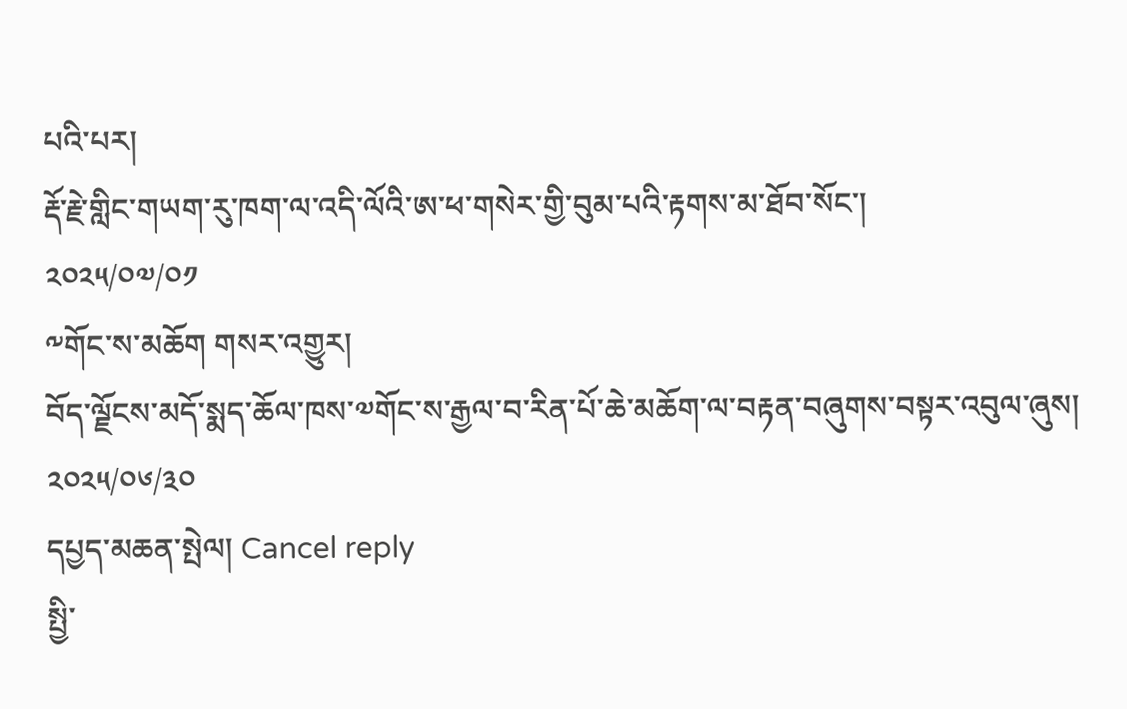པའི་པར།
རྡོ་རྗེ་གླིང་གཡག་རུ་ཁག་ལ་འདི་ལོའི་ཨ་ཕ་གསེར་གྱི་བུམ་པའི་རྟགས་མ་ཐོབ་སོང་།
༢༠༢༥/༠༧/༠༡
༸གོང་ས་མཆོག གསར་འགྱུར།
བོད་ལྗོངས་མདོ་སྨད་ཆོལ་ཁས་༧གོང་ས་རྒྱལ་བ་རིན་པོ་ཆེ་མཆོག་ལ་བརྟན་བཞུགས་བསྟར་འབུལ་ཞུས།
༢༠༢༥/༠༦/༣༠
དཔྱད་མཆན་སྤེལ། Cancel reply
སྤྱི་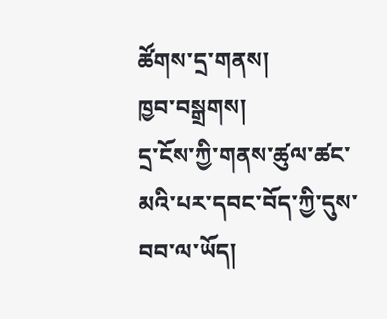ཚོགས་དྲ་གནས།
ཁྱབ་བསྒྲགས།
དྲ་ངོས་ཀྱི་གནས་ཚུལ་ཚང་མའི་པར་དབང་བོད་ཀྱི་དུས་བབ་ལ་ཡོད།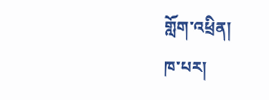གློག་འཕྲིན།
ཁ་པར།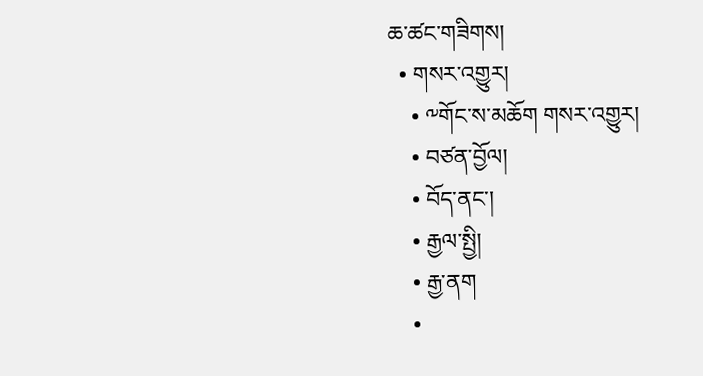ཆ་ཚང་གཟིགས།
  • གསར་འགྱུར།
    • ༸གོང་ས་མཆོག གསར་འགྱུར།
    • བཙན་བྱོལ།
    • བོད་ནང་།
    • རྒྱལ་སྤྱི།
    • རྒྱ་ནག
    •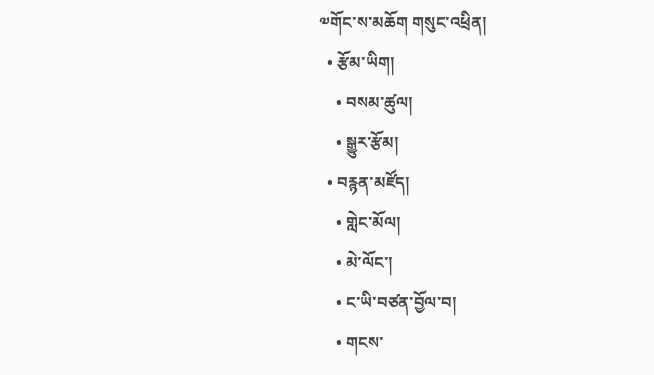༧གོང་ས་མཆོག གསུང་འཕྲིན།
  • རྩོམ་ཡིག།
    • བསམ་ཚུལ།
    • སྒྱུར་རྩོམ།
  • བརྙན་མཛོད།
    • གླེང་མོལ།
    • མེ་ལོང་།
    • ང་ཡི་བཙན་བྱོལ་བ།
    • གངས་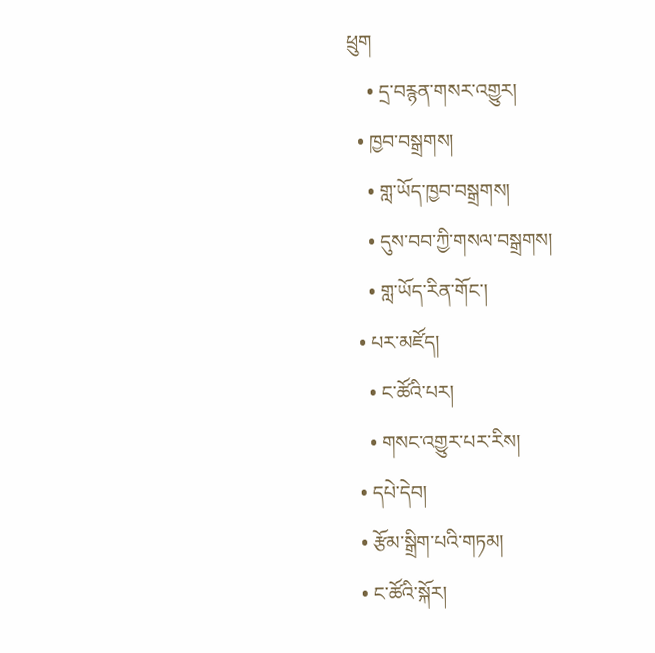ཕྲུག
    • དྲ་བརྙན་གསར་འགྱུར།
  • ཁྱབ་བསྒྲགས།
    • གླ་ཡོད་ཁྱབ་བསྒྲགས།
    • དུས་བབ་ཀྱི་གསལ་བསྒྲགས།
    • གླ་ཡོད་རིན་གོང་།
  • པར་མཛོད།
    • ང་ཚོའི་པར།
    • གསང་འགྱུར་པར་རིས།
  • དཔེ་དེབ།
  • རྩོམ་སྒྲིག་པའི་གཏམ།
  • ང་ཚོའི་སྐོར།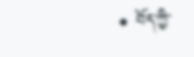• བོད་ཀྱི་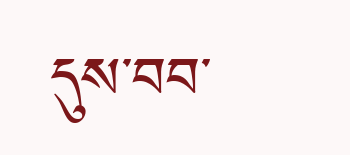དུས་བབ་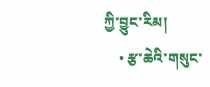ཀྱི་བྱུང་རིམ།
    • རྩ་ཆེའི་གསུང་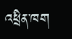འཕྲིན་ཁག